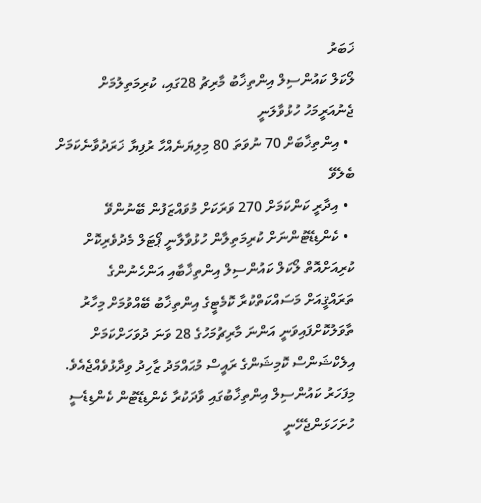ޚަބަރު
ލޯކަލް ކައުންސިލް އިންތިޚާބު މާރިޗު 28ގައި، ކުރިމަތިލުމަށް ޖެނުއަރީމަހު ހުޅުވާލަނީ
  • އިންތިޚާބަށް 70 ނުވަތަ 80 މިލިޔަނެއްހާ ރުފިޔާ ޚަރަދުވާނެކަމަށް ބެލެވޭ
  • އިދާރީ ކަންކަމަށް 270 ވަރަކަށް މުވައްޒަފުން ބޭނުންވޭ
  • ކެންޑިޑޭޓުންނަށް ކުރިމަތިލާން ހުޅުވާލާނީ ޕޯޓަލް މެދުވެރިކޮށް
ކުރިއަށްއޮތް ލޯކަލް ކައުންސިލް އިންތިޚާބާއި އަންހެނުންގެ ތަރައްޤީއަށް މަސައްކަތްކުރާ ކޮމެޓީގެ އިންތިޚާބު ބޭއްވުމަށް މިހާރު ތާވަލުކޮށްފައިވަނީ އަންނަ މާރިޗުމަހުގެ 28 ވަނަ ދުވަހަށްކަމަށް އިލެކްޝަންސް ކޮމިޝަންގެ ރައީސް މުޙައްމަދު ޒާހިދު ވިދާޅުވެއްޖެއެވެ.
މިފަހަރު ކައުންސިލް އިންތިޚާބުގައި ވާދަކުރާ ކެންޑިޑޭޓުން ކެންޑިޑެސީ ހުށަހަޅަންޖެހޭނީ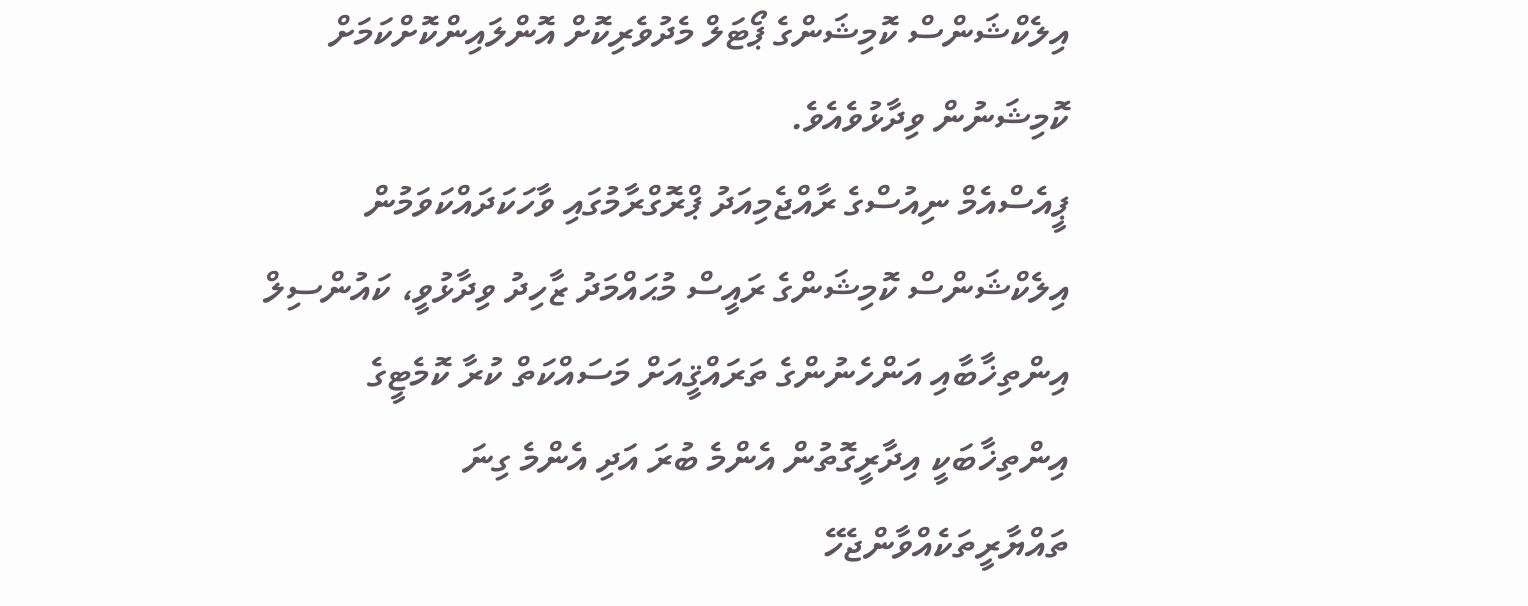އިލެކްޝަންސް ކޮމިޝަންގެ ޕޯޓަލް މެދުވެރިކޮށް އޮންލައިންކޮށްކަމަށް ކޮމިޝަނުން ވިދާޅުވެއެވެ.
ޕީއެސްއެމް ނިއުސްގެ ރާއްޖެމިއަދު ޕްރޮގްރާމުގައި ވާހަކަދައްކަވަމުން އިލެކްޝަންސް ކޮމިޝަންގެ ރައީސް މުޙައްމަދު ޒާހިދު ވިދާޅުވީ، ކައުންސިލް އިންތިޚާބާއި އަންހެނުންގެ ތަރައްޤީއަށް މަސައްކަތް ކުރާ ކޮމެޓީގެ އިންތިޚާބަކީ އިދާރީގޮތުން އެންމެ ބުރަ އަދި އެންމެ ގިނަ ތައްޔާރީތަކެއްވާންޖެހޭ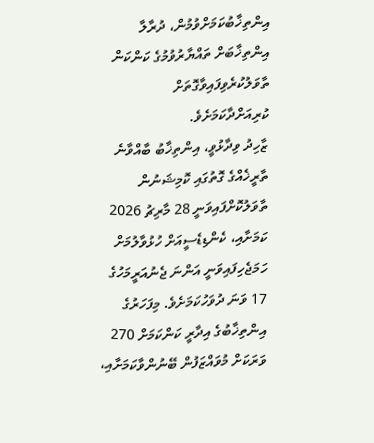އިންތިޚާބުކަމަށްވުމުން، ދުރާލާ އިންތިޚާބަށް ތައްޔާރުވުމުގެ ކަންކަން ތާވަލުކުރެވިފައިވާގޮތަށް ކުރިއަށްދާކަމަށެވެ.
ޒާހިދު ވިދާޅުވީ، އިންތިޚާބު ބާއްވާނެ ތާރީޚެއްގެ ގޮތުގައި ކޮމިޝަނުން ތާވަލުކޮށްފައިވަނީ 28 މާރިޗު 2026 ކަމަށާއި، ކެންޑިޑެސީއަށް ހުޅުވާލުމަށް ހަމަޖެހިފައިވަނީ އަންނަ ޖެނުއަރީމަހުގެ 17 ވަނަ ދުވަހުކަމަށެވެ. މިފަހަރުގެ އިންތިޚާބުގެ އިދާރީ ކަންކަމަށް 270 ވަރަކަށް މުވައްޒަފުން ބޭނުންވާކަމަށާއި،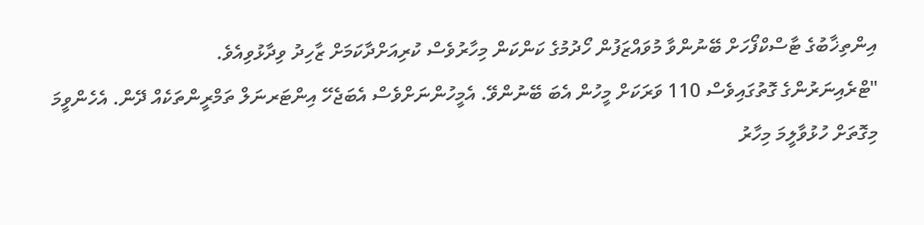އިންތިޚާބުގެ ޓާސްކްފޯހަށް ބޭނުންވާ މުވައްޒަފުން ހޯދުމުގެ ކަންކަން މިހާރުވެސް ކުރިއަށްދާކަމަށް ޒާހިދު ވިދާޅުވިއެވެ.
"ޓްރެއިނަރުންގެ ގޮތުގައިވެސް 110 ވަރަކަށް މީހުން އެބަ ބޭނުންވޭ. އެމީހުންނަށްވެސް އެބަޖެހޭ އިންޓަރނަލް ތަމްރީންތަކެއް ދޭން. އެހެންވީމަ މިގޮތަށް ހުޅުވާލީމަ މިހާރު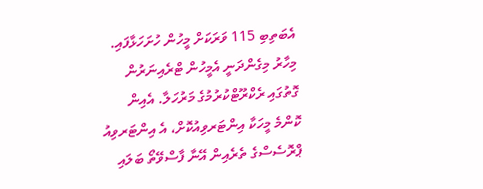އެބަތިބި 115 ވަރަކަށް މީހުން ހުށަހަޅާފައި. މިހާރު މިގެންދަނީ އެމީހުން ޓްރެއިނަރުން ގޮތުގައި ރެކްރޫޓްކުރުމުގެ މަރުހަލާ. އެއިން ކޮންމެ މީހަކާ އިންޓަރވިއުކޮށް، އެ އިންޓަރވިއު ޕްރޮސެސްގެ ތެރެއިން އޭނާ ފާސްވޭތޯ ބަލައި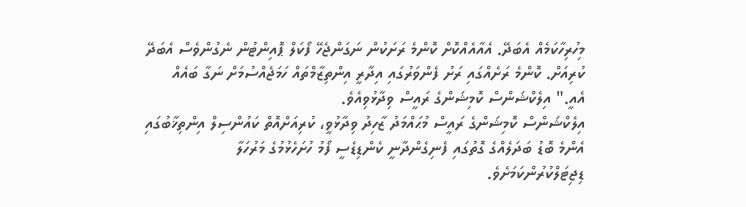މިހުރިހާކަމެއް އެބަދޭ. އެއާއެއްކޮށް ކޮންމެ ރަށަކުން ނަގަންޖެހޭ ފޯކަލް ޕޮއިންޓުން ނެގުންވެސް އެބަދޭ ކުރިއަށް. ކޮންމެ ރަށެއްގައި ރަށު ފެންވަރުގައި އިދާރީ އިންތިޒާމްތައް ހަމަޖެއްސުމަށް ނަގާ ބައެއް އެއީ." އިލެކްޝަންސް ކޮމިޝަންގެ ރައީސް ވިދާޅުވިއެވެ.
އިލެކްޝަންސް ކޮމިޝަންގެ ރައީސް މުޙައްމަދު ޒާހިދު ވިދާޅުވީ، ކުރިއަށްއޮތް ކައުންސިލް އިންތިޚާބުގައި އެންމެ ބޮޑު ބަދަލެއްގެ ގޮތުގައި ފެނިގެންދާނީ ކެންޑިޑެސީ ފޯމު ހުށަހެޅުމުގެ މަރުހަލާ ޑިޖިޓަލްކުރުންކަމަށެވެ.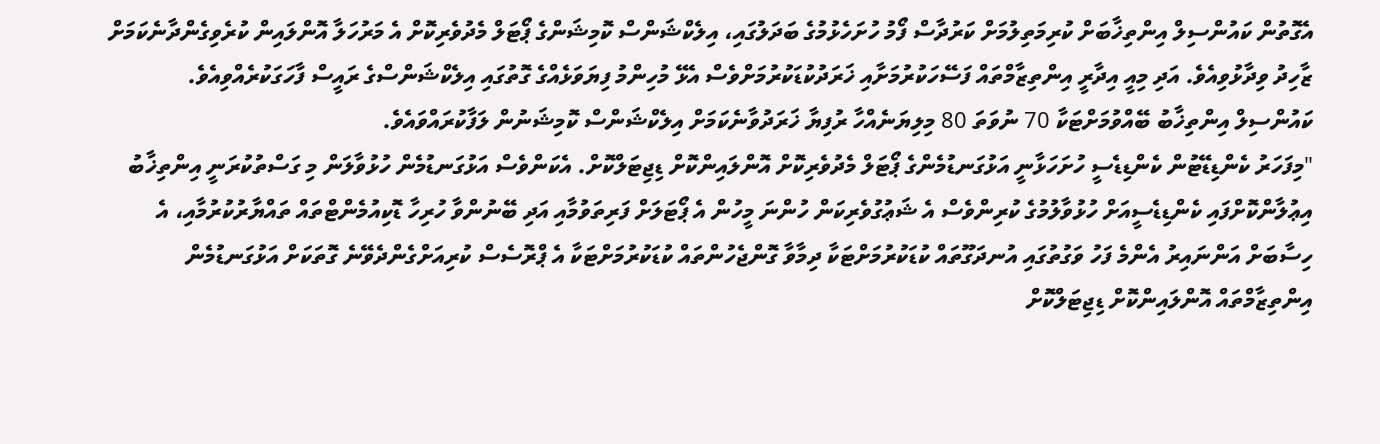އެގޮތުން ކައުންސިލް އިންތިޚާބަށް ކުރިމަތިލުމަށް ކަރުދާސް ފޯމު ހުށަހެޅުމުގެ ބަދަލުގައި، އިލެކްޝަންސް ކޮމިޝަންގެ ޕޯޓަލް މެދުވެރިކޮށް އެ މަރުހަލާ އޮންލައިން ކުރެވިގެންދާނެކަމަށް ޒާހިދު ވިދާޅުވިއެވެ. އަދި މިއީ އިދާރީ އިންތިޒާމްތައް ފަސޭހަކުރުމަށާއި ޚަރަދުކުޑަކުރުމަށްވެސް އެޅޭ މުހިންމު ފިޔަވަޅެއްގެ ގޮތުގައި އިލެކްޝަންސްގެ ރައީސް ފާހަގަކުރެއްވިއެވެ.
ކައުންސިލް އިންތިޚާބު ބޭއްވުމަށްޓަކާ 70 ނުވަތަ 80 މިލިޔަނެއްހާ ރުފިޔާ ޚަރަދުވާނެކަމަށް އިލެކްޝަންސް ކޮމިޝަނުން ލަފާކުރައްވައެވެ.
"މިފަހަރު ކެންޑިޑޭޓުން ކެންޑިޑެސީ ހުށަހަޅާނީ އަޅުގަނޑުމެންގެ ޕޯޓަލް މެދުވެރިކޮށް އޮންލައިންކޮށް ޑިޖިޓަލްކޮށް. އެކަންވެސް އަޅުގަނޑުމެން ހުޅުވާލަން މި ގަސްތުކުރަނީ އިންތިޚާބު އިޢުލާންކޮށްފައި ކެންޑިޑެސީއަށް ހުޅުވާލުމުގެ ކުރިންވެސް އެ ޝަޢުގުވެރިކަން ހުންނަ މީހުން އެ ޕޯޓަލަށް ފަރިތަވުމާއި އަދި ބޭނުންވާ ހުރިހާ ޑޮކިއުމެންޓްތައް ތައްޔާރުކުރުމާއި، އެ ހިސާބަށް އަންނައިރު އެންމެ ފަހު ވަގުތުގައި އުނދަގޫތައް ކުޑަކުރުމަށްޓަކާ ދިމާވާ ގޮންޖެހުންތައް ކުޑަކުރުމަށްޓަކާ އެ ޕްރޮސެސް ކުރިއަށްގެންދެވޭނެ ގޮތަކަށް އަޅުގަނޑުމެން އިންތިޒާމްތައް އޮންލައިންކޮށް ޑިޖިޓަލްކޮށް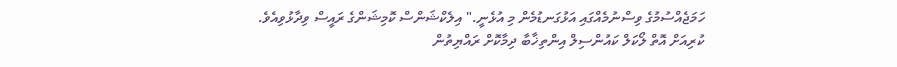ހަމަޖެއްސުމުގެ ވިސްނުމެއްގައި އަޅުގަނޑުމެން މި އުޅެނީ." އިލެކްޝަންސް ކޮމިޝަންގެ ރައީސް ވިދާޅުވިއެވެ.
ކުރިއަށް އޮތް ލޯކަލް ކައުންސިލް އިންތިޚާބާ ދިމާކޮށް ރައްޔިތުން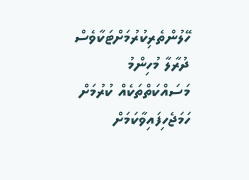ހޭލުންތެރިކުރުމަށްޓަކާވެސް ދުރާލާ މުހިންމު މަސައްކަތްތަކެއް ކުރުމަށް ހަމަޖެހިފައިވާކަމަށް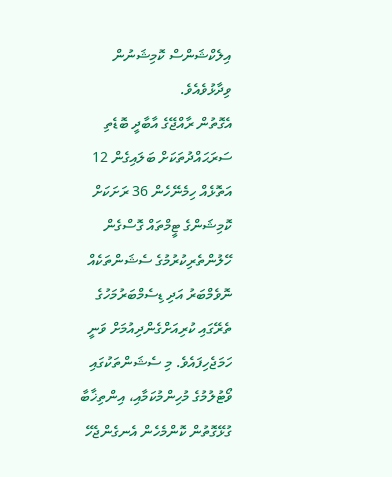އިލެކްޝަންސް ކޮމިޝަނުން ވިދާޅުވެއެވެ.
އެގޮތުން ރާއްޖޭގެ އާބާދީ ބޮޑެތި ސަރަޙައްދުތަކަށް ބަލައިގެން 12 އަތޮޅެއް ހިމެނޭހެން 36 ރަށަކަށް ކޮމިޝަންގެ ޓީމްތައް ގޮސްގެން ހޭލުންތެރިކުރުމުގެ ސެޝަންތަކެއް ނޮވެމްބަރު އަދި ޑިސެމްބަރުމަހުގެ ތެރޭގައި ކުރިއަށްގެންދިއުމަށް ވަނީ ހަމަޖެހިފައެވެ. މި ސެޝަންތަކުގައި ވޯޓުލުމުގެ މުހިންމުކަމާއި، އިންތިޚާބާ ގުޅޭގޮތުން ކޮންމެހެން އެނގެންޖެހޭ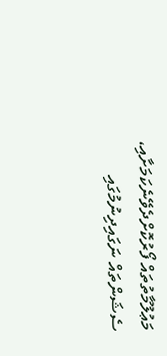މަޢުލޫމާތުތައް ފޯރުކޮށްދެވޭނެކަމަށާއި، ސެޝަންތައް ނަގައިދިނުމުގައި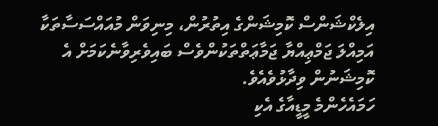އިލެކްޝަންސް ކޮމިޝަންގެ އިތުރުން، މިނިވަން މުއައްސަސާތަކާ އަމިއްލަ ޖަމްޢިއްޔާ ޖަމާޢަތްތަކުންވެސް ބައިވެރިވާނެކަމަށް އެ ކޮމިޝަނުން ވިދާޅުވެއެވެ.
ހަމައެހެންމެ މީޑީއާގެ އެކި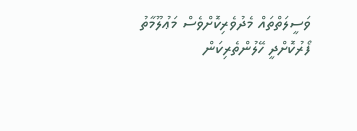ވަސީލަތްތައް މެދުވެރިކޮށްވެސް މަޢުލޫމާތު ފޯރުކޮށްދީ ހޭލުންތެރިކަން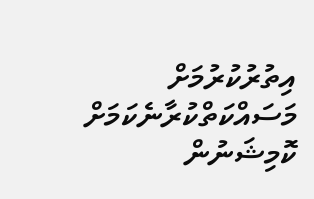އިތުރުކުރުމަށް މަސައްކަތްކުރާނެކަމަށް ކޮމިޝަނުން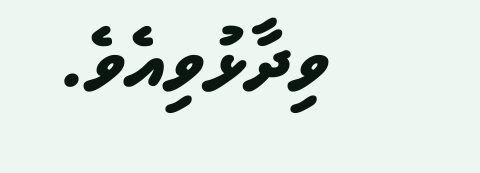ވިދާޅުވިއެވެ.